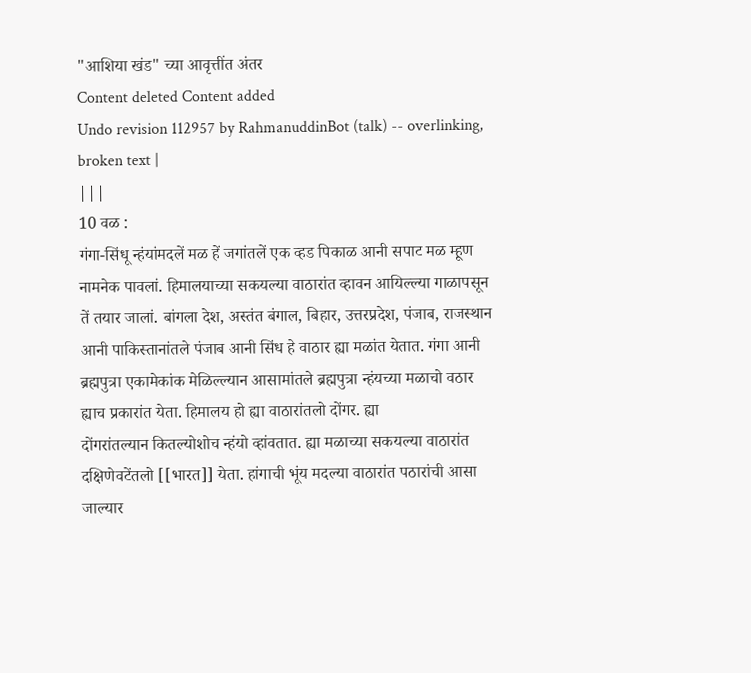"आशिया खंड" च्या आवृत्तींत अंतर
Content deleted Content added
Undo revision 112957 by RahmanuddinBot (talk) -- overlinking, broken text |
|||
10 वळ :
गंगा-सिंधू न्हंयांमदलें मळ हें जगांतलें एक व्हड पिकाळ आनी सपाट मळ म्हूण नामनेक पावलां. हिमालयाच्या सकयल्या वाठारांत व्हावन आयिल्ल्या गाळापसून तें तयार जालां. बांगला देश, अस्तंत बंगाल, बिहार, उत्तरप्रदेश, पंजाब, राजस्थान आनी पाकिस्तानांतले पंजाब आनी सिंध हे वाठार ह्या मळांत येतात. गंगा आनी ब्रह्मपुत्रा एकामेकांक मेळिल्ल्यान आसामांतले ब्रह्मपुत्रा न्हंयच्या मळाचो वठार ह्याच प्रकारांत येता. हिमालय हो ह्या वाठारांतलो दोंगर. ह्या
दोंगरांतल्यान कितल्योशोच न्हंयो व्हांवतात. ह्या मळाच्या सकयल्या वाठारांत दक्षिणेवटेंतलो [[भारत]] येता. हांगाची भूंय मदल्या वाठारांत पठारांची आसा जाल्यार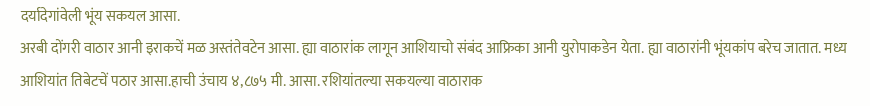दर्यादेगांवेली भूंय सकयल आसा.
अरबी दोंगरी वाठार आनी इराकचें मळ अस्तंतेवटेन आसा. ह्या वाठारांक लागून आशियाचो संबंद आफ्रिका आनी युरोपाकडेन येता. ह्या वाठारांनी भूंयकांप बरेच जातात. मध्य आशियांत तिबेटचें पठार आसा.हाची उंचाय ४,८७५ मी. आसा. रशियांतल्या सकयल्या वाठाराक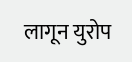लागून युरोप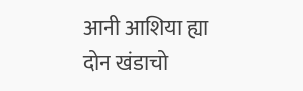आनी आशिया ह्या दोन खंडाचो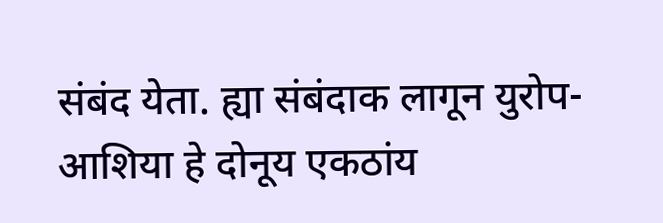संबंद येता. ह्या संबंदाक लागून युरोप-आशिया हे दोनूय एकठांय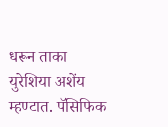धरून ताका युरेशिया अशेंय म्हण्टात. पॅसिफिक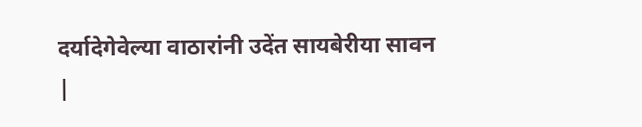दर्यादेगेवेल्या वाठारांनी उदेंत सायबेरीया सावन
|